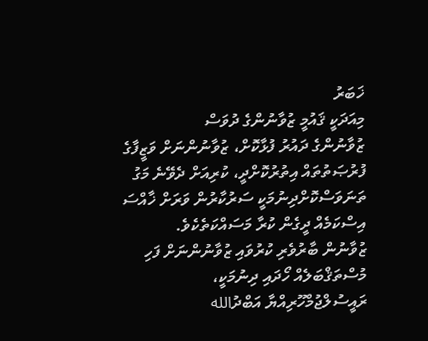ޚަބަރު
މިއަދަކީ ޤައުމީ ޒުވާނުންގެ ދުވަސް
ޒުވާނުންގެ ދައުރު ފުޅާކޮށް، ޒުވާނުންނަށް ވަޒީފާގެ ފުރުޞަތުތައް އިތުރުކޮށްދީ، ކުރިއަށް ދެވޭނެ މަގު ތަނަވަސްކޮށްދިނުމަކީ ސަރުކާރުން ވަރަށް ޚާއްސަ އިސްކަމެއް ދީގެން ކުރާ މަސައްކަތެކެވެ.
ޒުވާނުން ބާރުވެރި ކުރުވައި ޒުވާނުންނަށް ފަހި މުސްތަޤްބަލެއް ހޯދައި ދިނުމަކީ، ރައީސުލްޖުމްހޫރިއްޔާ އަބްދުالله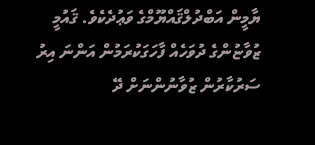ޔާމީން އަބްދުލްޤައްޔޫމްގެ ވަޢުދެކެވެ. ޤައުމީ ޒުވާޏުންގެ ދުވަހެއް ފާހަގަކުރަމުން އަންނަ އިރު ސަރުކާރުން ޒުވާނުންނަށް ދޭ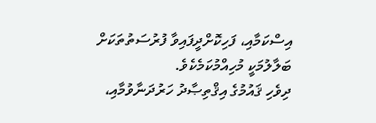އިސްކަމާއި، ފަހިކޮށްދީފައިވާ ފުރުސަތުތަކަށް ބަލާލުމަކީ މުހިއްމުކަމެކެވެ.
ދިވެހި ޤައުމުގެ އިޤްތިޞާދު ހަރުދަނާވުމާއި،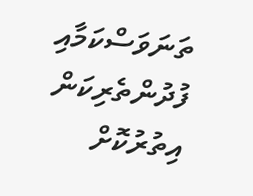ތަނަވަސްކަމާއި ފުދުންތެރިކަން އިތުރުކޮށް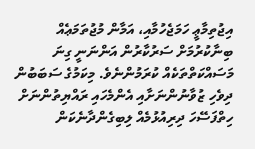އިޖުތިމާޢީ ހަމަޖެހުމާއި، އަމާން މުޖުތަމަޢެއް ބިނާކުރުމަށް ސަރުކާރުން އަންނަނީ ގިނަ މަސައްކަތްތަކެއް ކުރަމުންނެވެ. މިކަމުގެ ސަބަބުން ދިވެހި ޒުވާނުންނަށާއި އެންމެހައި ރައްޔިތުންނަށް ހިތްފަސޭހަ ދިރިއުޅުމެއް ލިބިގެންދާނެކަން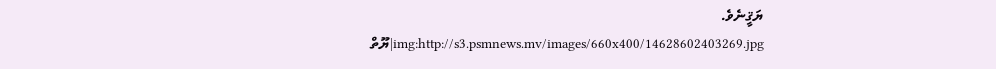ޔަޤީނެވެ.
img:http://s3.psmnews.mv/images/660x400/14628602403269.jpg|ޔޫތް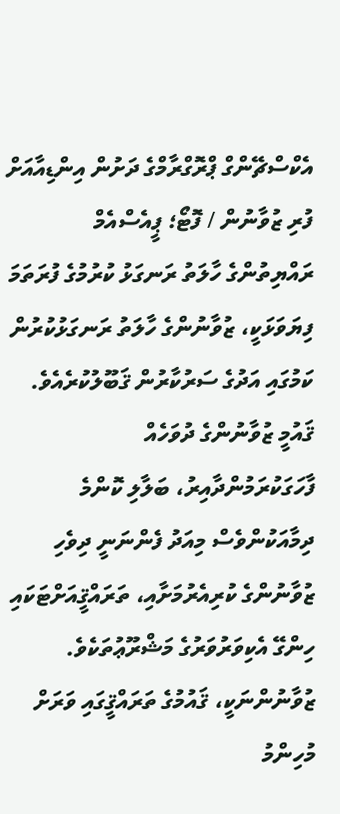އެކްސްޗޭންގް ޕްރޮގްރާމްގެ ދަށުން އިންޑިއާއަށް ފުރި ޒުވާނުން / ފޮޓޯ؛ ޕީއެސްއެމް
ރައްޔިތުންގެ ހާލަތު ރަނގަޅު ކުރުމުގެ ފުރަތަމަ ފިޔަވަޅަކީ، ޒުވާނުންގެ ހާލަތު ރަނގަޅުކުރުން ކަމުގައި އަދުގެ ސަރުކާރުން ޤަބޫލުކުރެއެވެ. ޤައުމީ ޒުވާނުންގެ ދުވަހެއް ފާހަގަކުރަމުންދާއިރު، ބަލާލި ކޮންމެ ދިމާއަކުންވެސް މިއަދު ފެންނަނީ ދިވެހި ޒުވާނުންގެ ކުރިއެރުމަށާއި، ތަރައްޤީއަށްޓަކައި ހިންގޭ އެކިވަރުވަރުގެ މަޝްރޫޢުތަކެވެ. ޒުވާނުންނަކީ، ޤައުމުގެ ތަރައްޤީގައި ވަރަށް މުހިންމު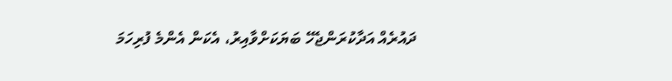ދައުރެއް އަދާކުރަންޖެހޭ ބަޔަކަށްވާއިރު، އެކަން އެންމެ ފުރިހަމަ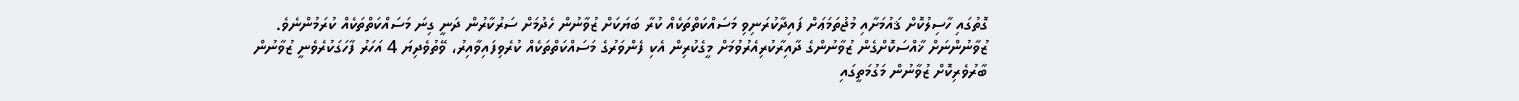ގޮތުގައި ހާސިލުކޮށް ޤައުމަށާއި މުޖުތަމަޢަށް ފައިދާކުރަނިވި މަސައްކަތްތަކެއް ކުރާ ބަޔަކަށް ޒުވާނުން ހެދުމަށް ސަރުކާރުން ދަނީ ގިނަ މަސައްކަތްތަކެއް ކުރަމުންނެވެ.
ޒުވާނުންނަށް ޚާއްސަކޮށްގެން ޒުވާނުންގެ ދާއިރާކުރިއެރުވުމަށް މީގެކުރިން އެކި ފެންވަރުގެ މަސައްކަތްތަކެއް ކުރެވިފައިވާއިރު، ވޭތުވެދިޔަ 4 އަހަރު ފާހަގަކުރެވެނީ ޒުވާނުން ބާރުވެރިކޮށް ޒުވާނުން މަގުމަތީގައި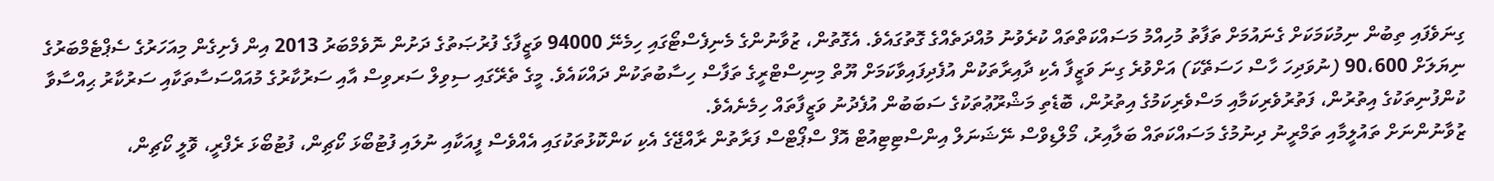ގިނަވެފައި ތިބުން ނިމުކަމަކަށް ގެނައުމަށް ތަފާތު މުހިއްމު މަސައްކަތްތައް ކުރެވުނު މުއްދަތެއްގެ ގޮތުގައެވެ. އެގޮތުން، ޒުވާނުންގެ މެނިފެސްޓޯގައި ހިމެނޭ 94000 ވަޒީފާގެ ފުރުޞަތުގެ ދަށުން ނޮވެމްބަރު 2013 އިން ފެށިގެން މިއަހަރުގެ ސެޕްޓެމްބަރުގެ ނިޔަލަށް 90،600 (ނުވަދިހަ ހާސް ހަސަތޭކަ) އަށްވުރެ ގިނަ ވަޒީފާ އެކި ދާއިރާތަކުން އުފެދިފައިވާކަމަށް ޔޫތް މިނިސްޓްރީގެ ތަފާސް ހިސާބުތަކުން ދައްކައެވެ. މީގެ ތެރޭގައި ސިވިލް ސަރވިސް އާއި ސަރުކާރުގެ މުއައްސަސާތަކާއި ސަރުކާރު ޙިއްސާވާ ކުންފުނިތަކުގެ އިތުރުން، ފަތުރުވެރިކަމާއި މަސްވެރިކަމުގެ އިތުރުން، ބޮޑެތި މަޝްރޫޢުތަކުގެ ސަބަބުން އުފެދުނު ވަޒީފާތައް ހިމެނެއެވެ.
ޒުވާނުންނަށް ތައުލީމާއި ތަމްރީނު ދިނުމުގެ މަސައްކަތައް ބަލާއިރު، މޯލްޑިވްސް ނޭޝަނަލް އިންސްޓިޓިއުޓް އޮފް ސްޕޯޓްސް ފަރާތުން ރާއްޖޭގެ އެކި ކަންކޮޅުތަކުގައި އެއްވެސް ފީއަކާއި ނުލައި ފުޓުބޯޅަ ކޯޗިން، ފުޓުބޯޅަ ރެފްރީ، ވޮލީ ކޯޗިން،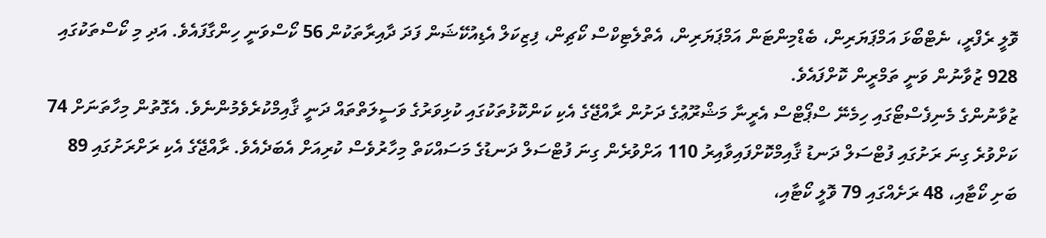ވޮލީ ރެފްރީ، ނެޓްބޯޅަ އަމްޕަޔަރިން، ބެޑްމިންޓަން އަމްޕަޔަރިން، އެތްލެޓިކްސް ކޯޗިން، ފިޒިކަލް އެޑިއުކޭޝަން ފަދަ ދާއިރާތަކުން 56 ކޯސްވަނީ ހިންގާފައެވެ. އަދި މި ކޯސްތަކުގައި 928 ޒުވާނުން ވަނީ ތަމްރީން ކޮށްފައެވެ.
ޒުވާނުންގެ މެނިފެސްޓޯގައި ހިމެނޭ ސްޕޯޓްސް އެރީނާ މަޝްރޫޢުގެ ދަށުން ރާއްޖޭގެ އެކި ކަންކޮޅުތަކުގައި ކުޅިވަރުގެ ވަސީލަތްތައް ދަނީ ޤާއިމްކުރެވެމުންނެވެ. އެގޮތުން މިހާތަނަށް 74 ކަށްވުރެ ގިނަ ރަށުގައި ފުޓްސަލް ދަނޑު ޤާއިމްކޮށްފައިވާއިރު 110 އަށްވުރެން ގިނަ ފުޓްސަލް ދަނޑުގެ މަސައްކަތް މިހާރުވެސް ކުރިއަށް އެބަދެއެވެ. ރާއްޖޭގެ އެކި ރަށްރަށުގައި 89 ބަށި ކޯޓާއި، 48 ރަށެއްގައި 79 ވޮލީ ކޯޓާއި،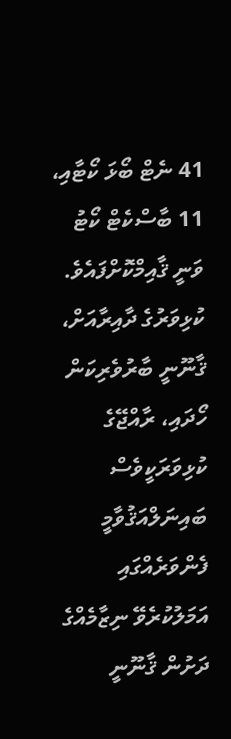41 ނެޓް ބޯޅަ ކޯޓާއި، 11 ބާސްކެޓް ކޯޓު ވަނީ ޤާއިމްކޮށްފައެވެ.
ކުޅިވަރުގެ ދާއިރާއަށް، ޤާނޫނީ ބާރުވެރިކަން ހޯދައި، ރާއްޖޭގެ ކުޅިވަރަކީވެސް ބައިނަލްއަޤުވާމީ ފެންވަރެއްގައި އަމަލުކުރެވޭ ނިޒާމެއްގެ ދަށުން ޤާނޫނީ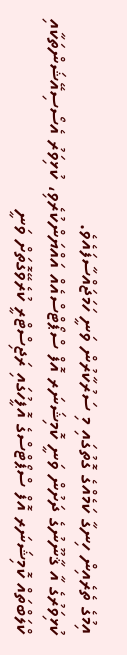އިމުގެ ތެރެއިން ހިނގާ ކަމެއްގެ ގޮތުގައި މި ސަރުކާރުން ވަނީ ހަމަޖައްސާފައެވެ.
ކުޅިވަރުގެ އާ ޤާނޫނުގެ ދަށުން ވަނީ ކޮމިޝަނަރ އޮފް ސްޕޯޓްސްއެއް އައްޔަންކުރެވި، ކުޅިވަރު އެސޯސިއޭޝަންތަކާއި ކްލަބްތައް ކޮމިޝަނަރ އޮފް ސްޕޯޓްސްގެ އޮފީހުގައި ރަޖިސްޓްރީ ކުރެވޭގޮތަށް ވަނީ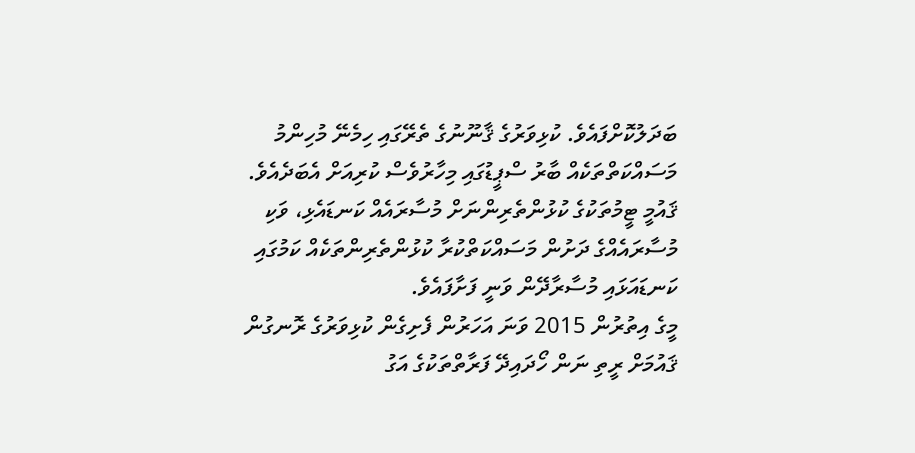ބަދަލުކޮށްފައެވެ. ކުޅިވަރުގެ ޤާނޫނުގެ ތެރޭގައި ހިމެނޭ މުހިންމު މަސައްކަތްތަކެއް ބާރު ސްޕީޑުގައި މިހާރުވެސް ކުރިއަށް އެބަދެއެވެ.
ޤައުމީ ޓީމުތަކުގެ ކުޅުންތެރިންނަށް މުސާރައެއް ކަނޑައެޅި، ވަކި މުސާރައެއްގެ ދަށުން މަސައްކަތްކުރާ ކުޅުންތެރިންތަކެއް ކަމުގައި ކަނޑައަޅައި މުސާރާދޭން ވަނީ ފަށާފައެވެ.
މީގެ އިތުރުން 2015 ވަނަ އަހަރުން ފެށިގެން ކުޅިވަރުގެ ރޮނގުން ޤައުމަށް ރީތި ނަން ހޯދައިދޭ ފަރާތްތަކުގެ އަގު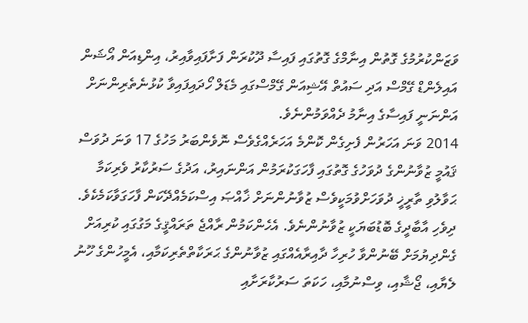ވަޒަންކުރުމުގެ ގޮތުން އިނާމްގެ ގޮތުގައި ފައިސާ ދޫކުރަން ފަށާފައިވާއިރު، އިންޑިއަން އޯޝަން އައިލެންޑް ގޭމްސް އަދި ސައުތް އޭޝިއަން ގޭމްސްގައި މެޑަލް ހޯދައިފައިވާ ކުޅުނެތެރިންނަށް އަންނަނީ ފައިސާގެ އިނާމު ދެއްވަމުންނެވެ.
2014 ވަނަ އަހަރުން ފެށިގެން ކޮންމެ އަހަރެއްގެވެސް ނޮވެންބަރު މަހުގެ 17 ވަނަ ދުވަސް ޤައުމީ ޒުވާނުންގެ ދުވަހުގެ ގޮތުގައި ފާހަގަކުރަމުން އަންނައިރު، އަދުގެ ސަރުކާރު ވެރިކަމާ ޙަވާލުވި ތާރީޚީ ދުވަހަށްވުމަކީވެސް ޒުވާނުންނަށް ޚާއްޞަ އިސްކަމެއްދޭކަން ފާހަގަވާކަމެކެވެ.
ދިވެހި އާބާދީގެ ބޮޑުބަޔަކީ ޒުވާނުންނެވެ. އެހެންކަމުން ރާއްޖެ ތަރައްޤީގެ މަގުގައި ކުރިއަށް ގެންދިޔުމަށް ބޭނުންވާ ހުރިހާ ދާއިރާއެއްގައި ޒުވާނުންގެ ޙަރަކާތްތެރިކަމާއި، އެމީހުންގެ ހޫނު ލެޔާއި، ޖޯޝާއި، ވިސްނުމާއި، ހަކަތަ ސަރުކާރަށާއި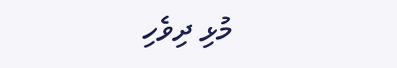މުޅި ދިވެހި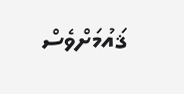ޤައުމަށްވެސް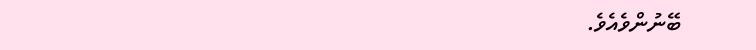ބޭނުންވެއެވެ.